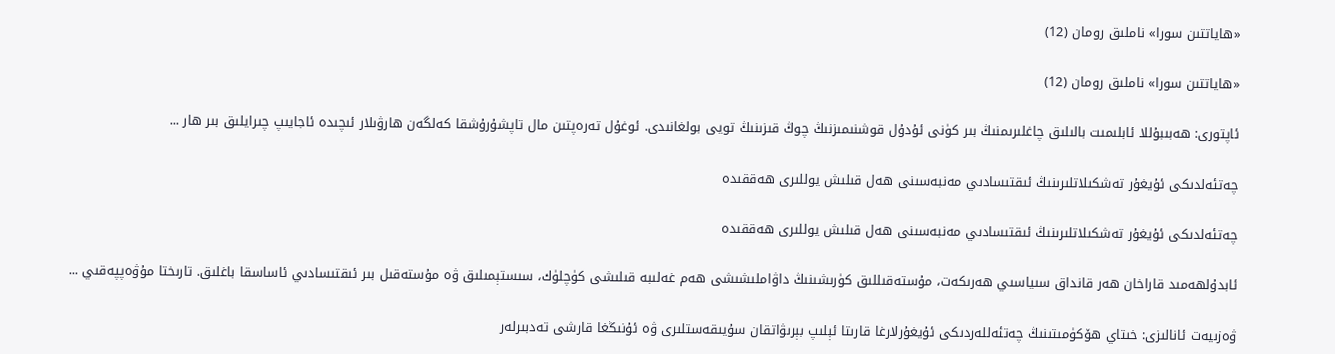«ھاياتتىن سورا» ناملىق رومان (12)

«ھاياتتىن سورا» ناملىق رومان (12)

ئاپتورى: ھەبىبۇللا ئابلىمىت بالىلىق چاغلىرىمنىڭ بىر كۈنى ئۇدۇل قوشنىمىزنىڭ چوڭ قىزىنىڭ تويى بولغانىدى. ئوغۇل تەرەپتىن مال تاپشۇرۇشقا كەلگەن ھارۋىلار ئىچىدە ئاجايىپ چىرايلىق بىر ھار ...

چەتئەلدىكى ئۇيغۇر تەشكىلاتلىرىنىڭ ئىقتىسادىي مەنبەسىنى ھەل قىلىش يوللىرى ھەققىدە

چەتئەلدىكى ئۇيغۇر تەشكىلاتلىرىنىڭ ئىقتىسادىي مەنبەسىنى ھەل قىلىش يوللىرى ھەققىدە

ئابدۇلھەمىد قاراخان ھەر قانداق سىياسىي ھەرىكەت، مۇستەقىللىق كۈرىشىنىڭ داۋاملىشىشى ھەم غەلىبە قىلىشى كۈچلۈك، سىستېمىلىق ۋە مۇستەقىل بىر ئىقتىسادىي ئاساسقا باغلىق. تارىختا مۇۋەپپەقىي ...

ۋەزىيەت ئانالىزى: خىتاي ھۆكۈمىتىنىڭ چەتئەللەردىكى ئۇيغۇرلارغا قارىتا ئېلىپ بېرىۋاتقان سۇيىقەستلىرى ۋە ئۇنىڭغا قارشى تەدبىرلەر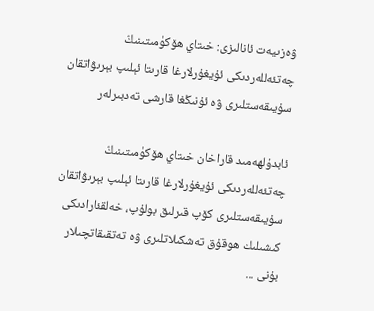ۋەزىيەت ئانالىزى: خىتاي ھۆكۈمىتىنىڭ چەتئەللەردىكى ئۇيغۇرلارغا قارىتا ئېلىپ بېرىۋاتقان سۇيىقەستلىرى ۋە ئۇنىڭغا قارشى تەدبىرلەر

ئابدۇلھەمىد قاراخان خىتاي ھۆكۈمىتىنىڭ چەتئەللەردىكى ئۇيغۇرلارغا قارىتا ئېلىپ بېرىۋاتقان سۇيىقەستلىرى كۆپ قىرلىق بولۇپ، خەلقئارادىكى كىشىلىك ھوقۇق تەشكىلاتلىرى ۋە تەتقىقاتچىلار بۇنى ...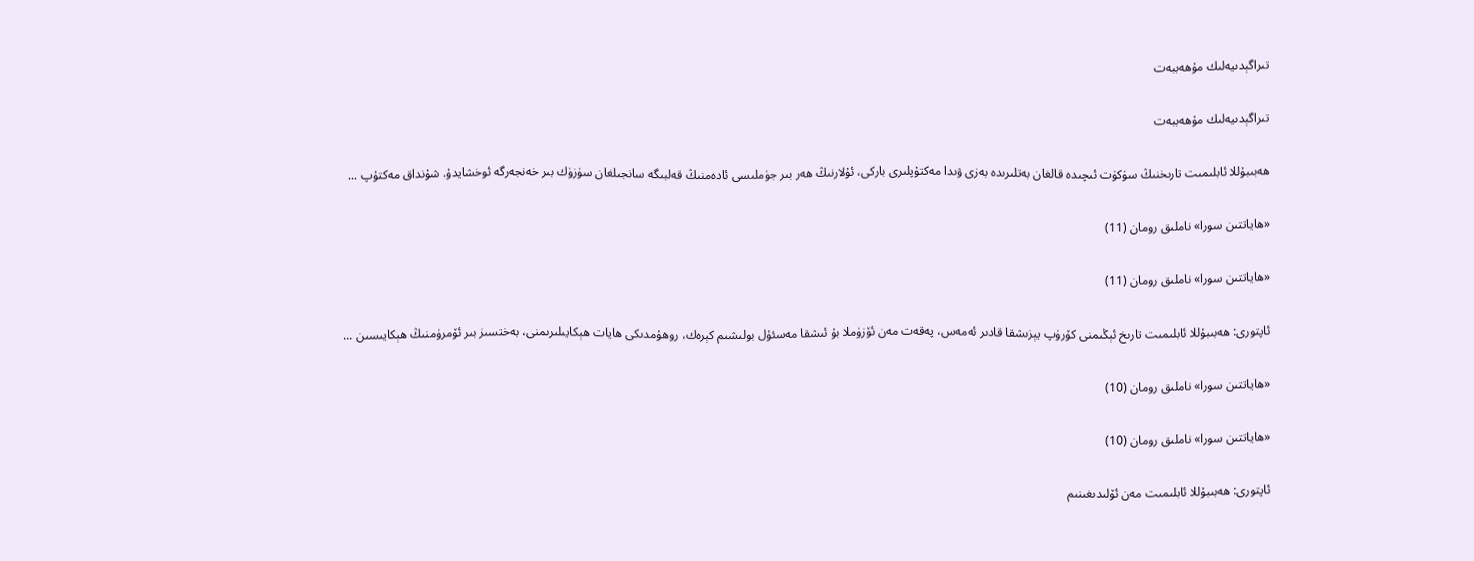تىراگېدىيەلىك مۇھەببەت

تىراگېدىيەلىك مۇھەببەت

ھەبىبۇللا ئابلىمىت تارىخنىڭ سۈكۈت ئىچىدە قالغان بەتلىرىدە بەزى ۋىدا مەكتۇپلىرى باركى، ئۇلارنىڭ ھەر بىر جۈملىسى ئادەمنىڭ قەلبىگە سانجىلغان سۈزۈك بىر خەنجەرگە ئوخشايدۇ. شۇنداق مەكتۇپ ...

«ھاياتتىن سورا» ناملىق رومان (11)

«ھاياتتىن سورا» ناملىق رومان (11)

ئاپتورى: ھەبىبۇللا ئابلىمىت تارىخ ئېڭىمنى كۆرۈپ يېزىشقا قادىر ئەمەس، پەقەت مەن ئۆزۈملا بۇ ئىشقا مەسئۇل بولىشىم كېرەك، روھۇمدىكى ھايات ھېكايىلىرىمنى، بەختسىز بىر ئۆمرۈمنىڭ ھېكايىسىن ...

«ھاياتتىن سورا» ناملىق رومان (10)

«ھاياتتىن سورا» ناملىق رومان (10)

ئاپتورى: ھەبىبۇللا ئابلىمىت مەن ئۆلىدىغىنىم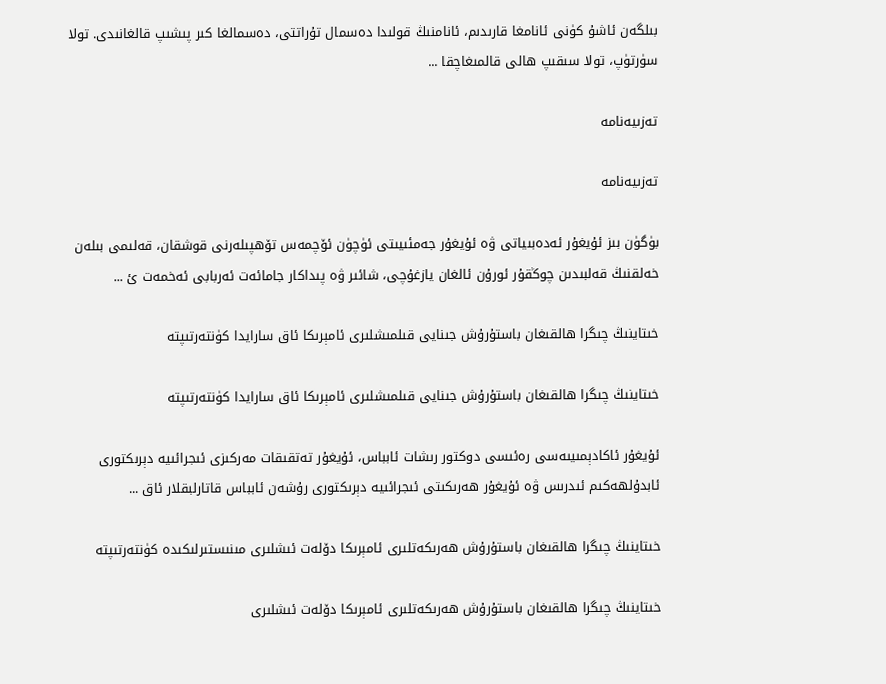بىلگەن ئاشۇ كۈنى ئانامغا قارىدىم، ئانامنىڭ قولىدا دەسمال تۇراتتى، دەسمالغا كىر پىشىپ قالغانىدى. تولا سۈرتۈپ، تولا سىقىپ ھالى قالمىغاچقا ...

تەزىيەنامە

تەزىيەنامە

بۈگۈن بىز ئۇيغۇر ئەدەبىياتى ۋە ئۇيغۇر جەمئىيىتى ئۈچۈن ئۆچمەس تۆھپىلەرنى قوشقان، قەلىمى بىلەن خەلقنىڭ قەلبىدىن چوڭقۇر ئورۇن ئالغان يازغۇچى، شائىر ۋە پىداكار جامائەت ئەربابى ئەخمەت ئ ...

خىتاينىڭ چىگرا ھالقىغان باستۇرۇش جىنايى قىلمىشلىرى ئامېرىكا ئاق سارايدا كۈنتەرتىپتە

خىتاينىڭ چىگرا ھالقىغان باستۇرۇش جىنايى قىلمىشلىرى ئامېرىكا ئاق سارايدا كۈنتەرتىپتە

ئۇيغۇر ئاكادېمىيىەسى رەئىسى دوكتور رىشات ئابباس، ئۇيغۇر تەتقىقات مەركىزى ئىجرائىيە دېرىكتورى ئابدۇلھەكىم ئىدرىس ۋە ئۇيغۇر ھەرىكىتى ئىجرائىيە دېرىكتورى رۇشەن ئابباس قاتارلبقلار ئاق ...

خىتاينىڭ چىگرا ھالقىغان باستۇرۇش ھەرىكەتلىرى ئامېرىكا دۆلەت ئىشلىرى مىنىستىرلىكىدە كۈنتەرتىپتە

خىتاينىڭ چىگرا ھالقىغان باستۇرۇش ھەرىكەتلىرى ئامېرىكا دۆلەت ئىشلىرى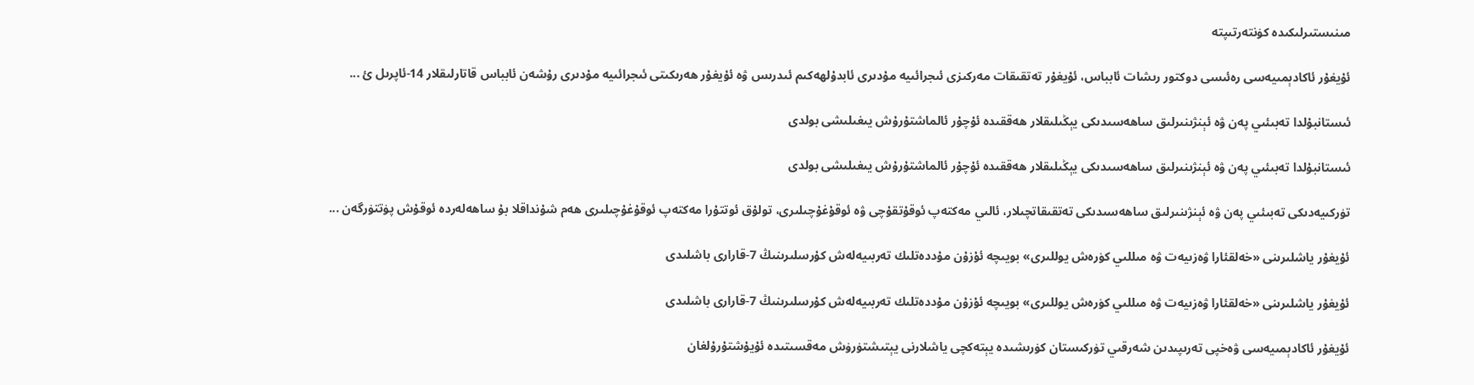مىنىستىرلىكىدە كۈنتەرتىپتە

ئۇيغۇر ئاكادېمىيەسى رەئىسى دوكتور رىشات ئابباس، ئۇيغۇر تەتقىقات مەركىزى ئىجرائىيە مۇدىرى ئابدۇلھەكىم ئىدرىس ۋە ئۇيغۇر ھەرىكىتى ئىجرائىيە مۇدىرى رۇشەن ئابباس قاتارلىقلار 14-ئاپرىل ئ ...

ئىستانبۇلدا تەبىئىي پەن ۋە ئېنژىنىرلىق ساھەسىدىكى يېڭىلىقلار ھەققىدە ئۇچۇر ئالماشتۇرۇش يىغىلىشى بولدى

ئىستانبۇلدا تەبىئىي پەن ۋە ئېنژىنىرلىق ساھەسىدىكى يېڭىلىقلار ھەققىدە ئۇچۇر ئالماشتۇرۇش يىغىلىشى بولدى

تۈركىيەدىكى تەبىئىي پەن ۋە ئېنژىنىرلىق ساھەسىدىكى تەتقىقاتچىلار، ئالىي مەكتەپ ئوقۇتقۇچى ۋە ئوقۇغۇچىلىرى، تولۇق ئوتتۇرا مەكتەپ ئوقۇغۇچىلىرى ھەم شۇنداقلا بۇ ساھەلەردە ئوقۇش پۈتتۈرگەن ...

ئۇيغۇر ياشلىرىنى «خەلقئارا ۋەزىيەت ۋە مىللىي كۈرەش يوللىرى» بويىچە ئۇزۇن مۇددەتلىك تەربىيەلەش كۇرسلىرىنىڭ 7-قارارى باشلىدى

ئۇيغۇر ياشلىرىنى «خەلقئارا ۋەزىيەت ۋە مىللىي كۈرەش يوللىرى» بويىچە ئۇزۇن مۇددەتلىك تەربىيەلەش كۇرسلىرىنىڭ 7-قارارى باشلىدى

ئۇيغۇر ئاكادېمىيەسى ۋەخپى تەرىپىدىن شەرقىي تۈركىستان كۈرىشىدە يېتەكچى ياشلارنى يېتىشتۈرۈش مەقسىتىدە ئۇيۇشتۇرۇلغان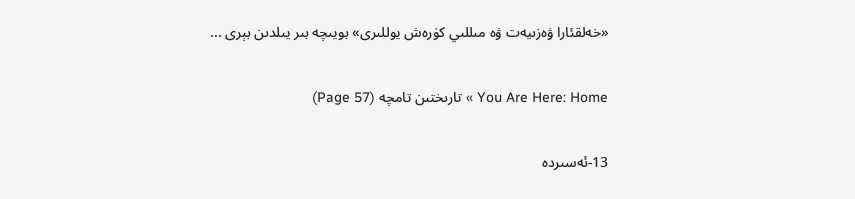«خەلقئارا ۋەزىيەت ۋە مىللىي كۈرەش يوللىرى» بويىچە بىر يىلدىن بېرى ...

You Are Here: Home » تارىختىن تامچە (Page 57)

13-ئەسىردە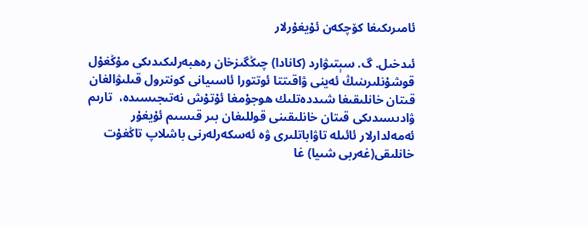ئامىرىكىغا كۆچكەن ئۇيغۇرلار

ئىدخىل. گ. سېتىۋارد (كانادا) چىڭگىزخان رەھبەرلىكىدىكى مۇڭغۇل قوشۇنلىرىنىڭ ئەينى ۋاقىتتا ئوتتورا ئاسىيانى كونترول قىلىۋالغان قىتان خانلىقىغا شىددەتلىك ھوجۇمغا ئۇتۇش نەتىجىسىدە،  تارىم ۋادىسىدىكى قىتان خانلىقىنى قوللىغان بىر قىسىم ئۇيغۇر ئەمەلدارلار ئائىلە تاۋاباتلىرى ۋە ئەسكەرلەرنى باشلاپ تاڭغۇت خانلىقى(غەربى شىيا) غا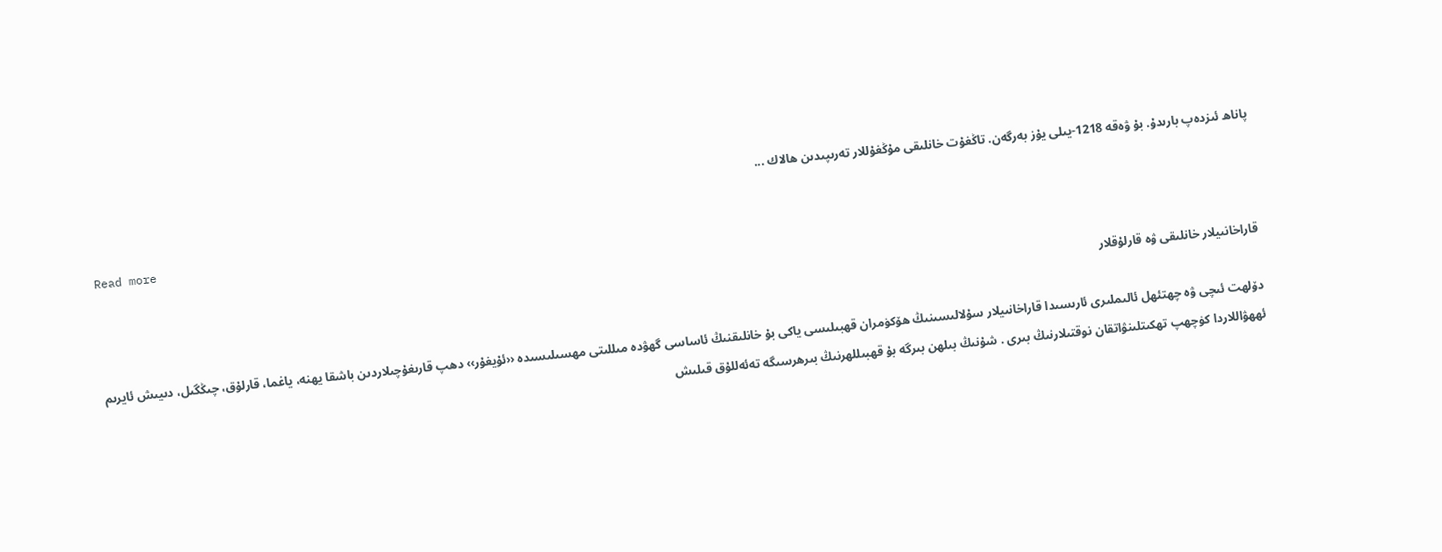پاناھ ئىزدەپ بارىدۇ. بۇ ۋەقە 1218-يىلى يۇز بەرگەن. تاڭغۇت خانلىقى مۇڭغۇللار تەرىپىدىن ھالاك ...

Read more

قاراخانىيلار خانلىقى ۋه قارلۇقلار

دۆلهت ئىچى ۋه چهتئهل ئالىملىرى ئارىسىدا قاراخانىيلار سۇلالىسىنىڭ ھۆكۈمران قهبىلىسى ياكى بۇ خانلىقنىڭ ئاساسى گهۋده مىللىتى مهسىلىسىده ‹‹ئۇيغۇر›› دهپ قارىغۇچىلاردىن باشقا يهنه، ياغما، قارلۇق، چىڭگىل، دىيىش ئايرىم ئهھۋاللاردا كۈچهپ تهكىتلىنۋاتقان نوقتىلارنىڭ بىرى . شۇنىڭ بىلهن بىرگه بۇ قهبىللهرنىڭ بىرهرسىگه تەئەللۇق قىلىش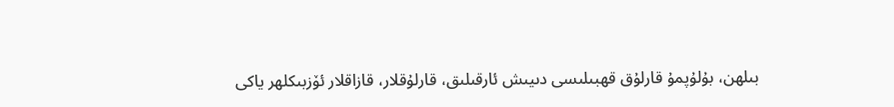بىلهن، بۇلۇپمۇ قارلۇق قهبىلىسى دىيىش ئارقىلىق، قارلۇقلار، قازاقلار ئۆزبىكلهر ياكى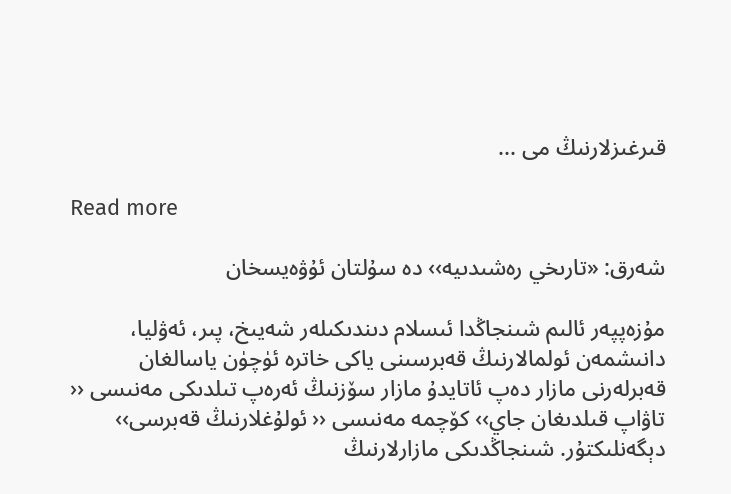قىرغىزلارنىڭ مى ...

Read more

شەرق: «تارىخي رەشىدىيە›› دە سۇلتان ئۇۋەيسخان

مۇزەپپەر ئالىم شىنجاڭدا ئىسلام دىندىكىلەر شەيىخ، پىر، ئەۋليا، دانىشمەن ئولمالارنىڭ قەبرسىنى ياكى خاترە ئۈچۈن ياسالغان قەبرلەرنى مازار دەپ ئاتايدۇ مازار سۆزنىڭ ئەرەپ تىلدىكى مەنىسى ‹‹ تاۋاپ قىلدىغان جاي›› كۆچمە مەنىسى ‹‹ ئولۇغلارنىڭ قەبرسى›› دېگەنلىكتۇر. شىنجاڭدىكى مازارلارنىڭ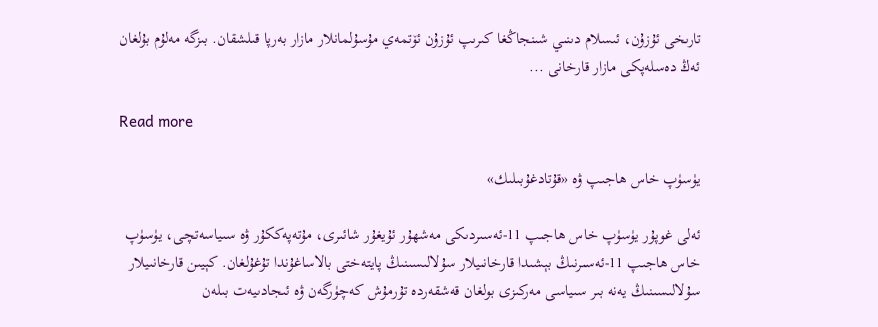تارىخى ئۇزۇن، ئىسلام دىنىي شىنجاڭغا كىرىپ ئۇزۇن ئۆتمەي مۇسۇلمانلار مازار بەرپا قىلشقان. بىزگە مەلۇم بۇلغان ئەڭ دەسلەپكى مازار قارخانى ...

Read more

يۈسۈپ خاس ھاجىپ ۋە «قۇتادغۇبىلىك»

ئەلى غوپۇر يۈسۈپ خاس ھاجىپ 11-ئەسىردىكى مەشھۇر ئۇيغۇر شائىرى، مۇتەپەككۇر ۋە سىياسەتچى، يۈسۈپ خاس ھاجىپ 11-ئەسىرنىڭ بېشىدا قارخانىيلار سۇلالىسىنىڭ پايتەختى بالاساغۇندا تۇغۇلغان. كېيىن قارخانىيلار سۇلالىسىنىڭ يەنە بىر سىياسى مەركىزى بولغان قەشقەردە تۇرمۇش كەچۈرگەن ۋە ئىجادىيەت بىلەن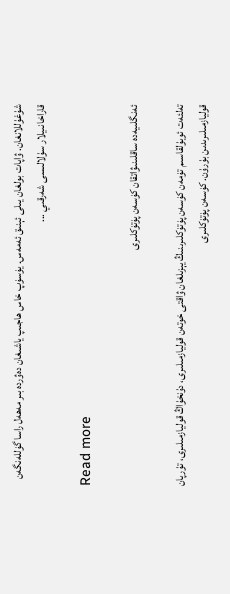شۇغۇللانغان. ۋاپات بولغان يىلى ئېنىق ئەمەس. يۈسۈپ خاس ھاجىپ ياشىغان دەۋردە بىر مەھەل راسا گۈللەنگەن قاراخانىيلار سۇلالىسى شەرقىي ...

Read more

ئەنگلىيەدە ساقلىنىۋاتقان كۈسەن پۈتۈكلىرى

تەلئەت ئوبۇلقاسىم تۈمەن كۈسەن پۈتۈكلىرىنىڭ يېزىلغان ۋاقتى خوتەن قوليازمىلىرى، دۇنخۇاڭ قوليازمىلىرى، تۇرپان قوليازمىلىرىدىن بۇرۇن. كۈسەن پۈتۈكلىرى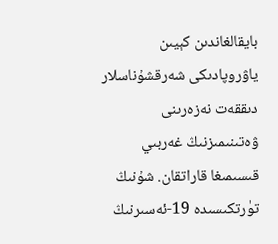بايقالغاندىن كېيىن ياۋروپادىكى شەرقشۇناسلار دىققەت نەزەرىنى ۋەتىنىمىزنىڭ غەربىي قىسىمىغا قاراتقان. شۇنىڭ تۈرتكىسىدە 19-ئەسىرنىڭ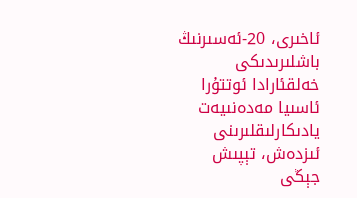ئاخىرى، 20-ئەسىرنىڭ باشلىرىدىكى خەلقئارادا ئوتتۇرا ئاسىيا مەدەنىيەت يادىكارلىقلىرىنى ئىزدەش، تېپىش جېڭى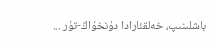باشلىنىپ، خەلقئارادا دۇنخۇاڭ-تۇر ...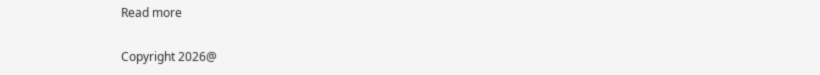Read more

Copyright 2026@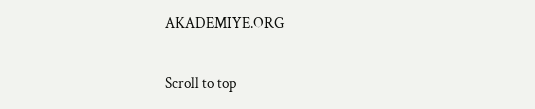AKADEMIYE.ORG

Scroll to top